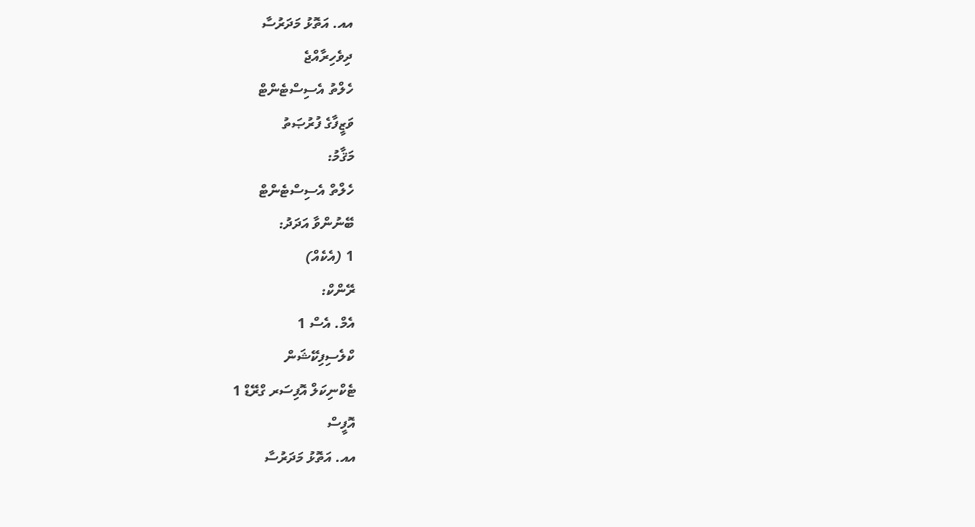އއ. އަތޮޅު މަދަރުސާ
ދިވެހިރާއްޖެ
ހެލްތު އެސިސްޓެންޓް
ވަޒީފާގެ ފުރުޞަތު
މަޤާމު:
ހެލްތް އެސިސްޓެންޓް
ބޭނުންވާ އަދަދު:
1 (އެކެއް)
ރޭންކް:
އެމް. އެސް 1
ކްލެސިފިކޭޝަން
ޓެކްނިކަލް އޮފިސަރ ގްރޭޑް 1
އޮފީސް
އއ. އަތޮޅު މަދަރުސާ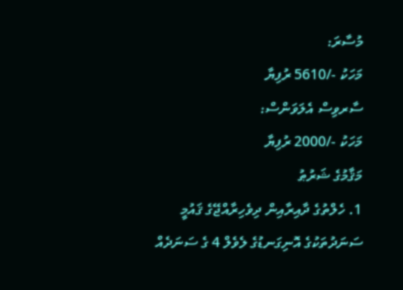މުސާރަ:
މަހަކު -/5610 ރުފިޔާ
ސާރވިސް އެލަވަންސް:
މަހަކު -/2000 ރުފިޔާ
މަޤާމުގެ ޝަރުޠު
1. ހެލްތުގެ ދާއިރާއިން ދިވެހިރާއްޖޭގެ ޤައުމީ ސަނަދުތަކުގެ އޮނިގަނޑުގެ ލެވެލް 4 ގެ ސަނަދެއް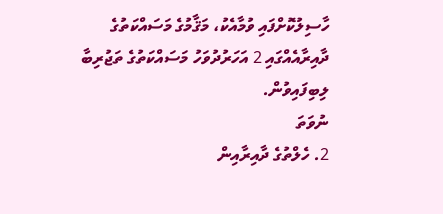ހާސިލުކޮށްފައި ވުމާއެކު، މަޤާމުގެ މަސައްކަތުގެ ދާއިރާއެއްގައި 2 އަހަރުދުވަހު މަސައްކަތުގެ ތަޖުރިބާ ލިބިފައިވުން.
ނުވަތަ
2. ހެލްތުގެ ދާއިރާއިން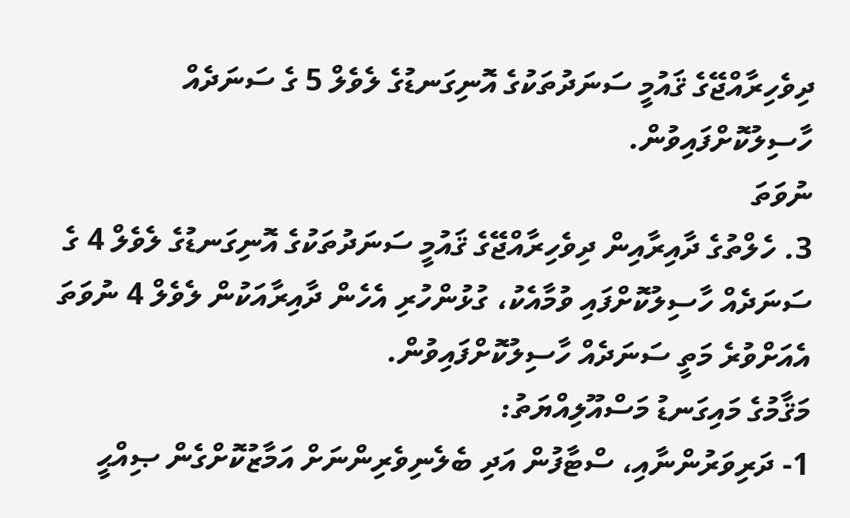ދިވެހިރާއްޖޭގެ ޤައުމީ ސަނަދުތަކުގެ އޮނިގަނޑުގެ ލެވެލް 5 ގެ ސަނަދެއް ހާސިލުކޮށްފައިވުން.
ނުވަތަ
3. ހެލްތުގެ ދާއިރާއިން ދިވެހިރާއްޖޭގެ ޤައުމީ ސަނަދުތަކުގެ އޮނިގަނޑުގެ ލެވެލް 4 ގެ ސަނަދެއް ހާސިލުކޮށްފައި ވުމާއެކު، ގުޅުންހުރި އެހެން ދާއިރާއަކުން ލެވެލް 4 ނުވަތަ އެއަށްވުރެ މަތީ ސަނަދެއް ހާސިލުކޮށްފައިވުން.
މަޤާމުގެ މައިގަނޑު މަސްއޫލިއްޔަތު:
1- ދަރިވަރުންނާއި، ސްޓާފުން އަދި ބެލެނިވެރިންނަށް އަމާޒުކޮށްގެން ޞިއްޙީ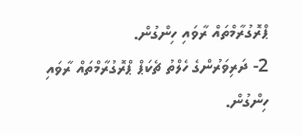ޕްރޮގުރާމްތައް ރާވައި ހިންގުން.
2- ދަރިވަރުންގެ ހެލްތު ޗެކަޕް ޕްރޮގުރާމްތައް ރާވައި ހިންގުން.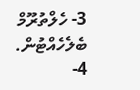3- ހެލްތުރޫމް ބެލެހެއްޓުން.
4-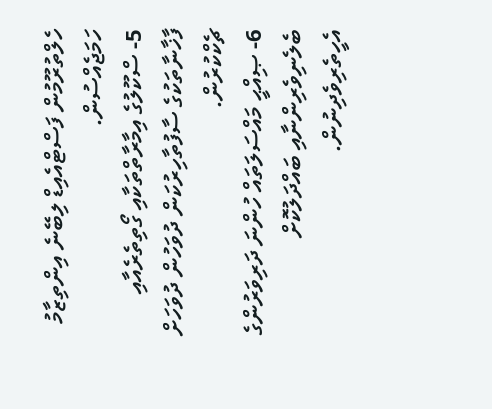ހެލްތުރޫމުން ފަސްޓްއެއިޑް ލިބޭނެ އިންތިޒާމު ހަމަޖެއްސުން.
5- ސްކޫލުގެ އިމާރާތްތަކާއި ގޯތިތެރެއާއި ފާޚާނާތަކުގެ ސާފުތާހިރުކަން ދުވަހުން ދުވަހަށް ޗެކްކުރުން.
6- ޞިއްޙީ މައްސަލަތައް ހުންނަ ދަރިވަރުންގެ ބެލެނިވެރިންނާއި ބައްދަލުކޮށް އެހީތެރިވެދިނުން.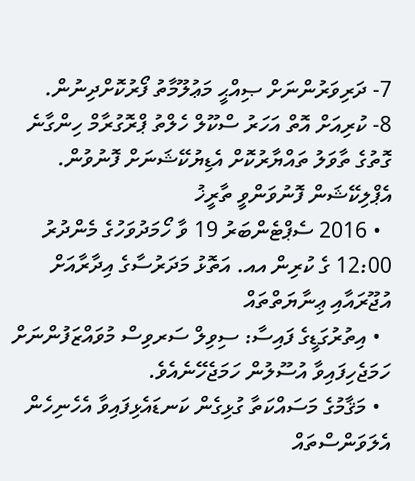7- ދަރިވަރުންނަށް ޞިއްޙީ މަޢުލޫމާތު ފޯރުކޮށްދިނުން.
8- ކުރިއަށް އޮތް އަހަރު ސްކޫލް ހެލްތު ޕްރޮގުރާމް ހިންގާނެ ގޮތުގެ ތާވަލު ތައްޔާރުކޮށް އެޑިޔުކޭޝަނަށް ފޮނުވުން.
އެޕްލިކޭޝަން ފޮނުވަންވީ ތާރީޚު
  • 2016 ސެޕްޓެންބަރު 19 ވާ ހޯމަދުވަހުގެ މެންދުރު 12:00 ގެ ކުރިން އއ. އަތޮޅު މަދަރުސާގެ އިދާރާއަށް
އުޖޫރައާއި ޢިނާޔަތްތައް
  • އިތުރުގަޑީގެ ފައިސާ: ސިވިލް ސަރވިސް މުވައްޒަފުންނަށް ހަމަޖެހިފައިވާ އުސޫލުން ހަމަޖެހޭނެއެވެ.
  • މަޤާމުގެ މަސައްކަތާ ގުޅިގެން ކަނޑައެޅިފައިވާ އެހެނިހެން އެލަވަންސްތައް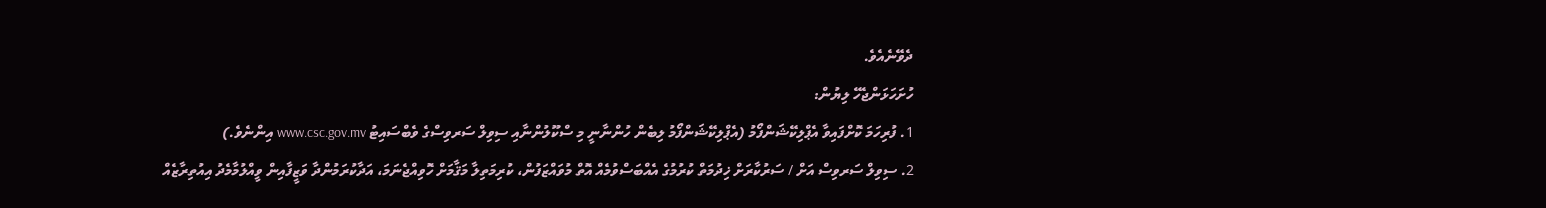ދެވޭނެއެވެ.
ހުށަހަޅަންޖެހޭ ލިޔުން:
1. ފުރިހަމަ ކޮށްފައިވާ އެޕްލިކޭޝަންފޯމު (އެޕްލިކޭޝަންފޯމު ލިބެން ހުންނާނީ މި ސްކޫލުންނާއި ސިވިލް ސަރވިސްގެ ވެބްސައިޓު www.csc.gov.mv އިންނެވެ.)
2. ސިވިލް ސަރވިސް އަށް / ސަރުކާރަށް ޚިދުމަތް ކުރުމުގެ އެއްބަސްވުމެއް އޮތް މުވައްޒަފުން، ކުރިމަތިލާ މަޤާމަށް ހޮވިއްޖެނަމަ، އަދާކުރަމުންދާ ވަޒީފާއިން ވީއްލުމާމެދު އިއުތިރާޒެއް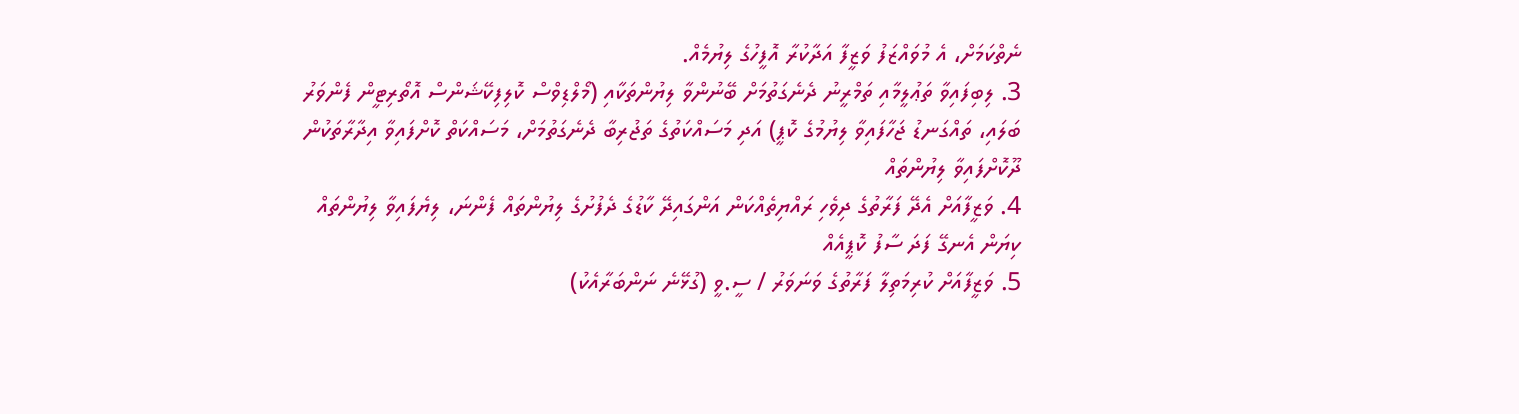ނެތްކަމަށް، އެ މުވައްޒަފު ވަޒީފާ އަދާކުރާ އޮފީހުގެ ލިޔުމެއް.
3. ލިބިފައިވާ ތަޢުލީމާއި ތަމްރީނު ދެނެގަތުމަށް ބޭނުންވާ ލިޔުންތަކާއި (މޯލްޑިވްސް ކޮލިފިކޭޝަންސް އޮތޯރިޓީން ފެންވަރު ބަލައި، ތައްގަނޑު ޖަހާފައިވާ ލިޔުމުގެ ކޮޕީ) އަދި މަސައްކަތުގެ ތަޖުރިބާ ދެނެގަތުމަށް، މަސައްކަތް ކޮށްފައިވާ އިދާރާތަކުން ދޫކޮށްފައިވާ ލިޔުންތައް
4. ވަޒީފާއަށް އެދޭ ފަރާތުގެ ދިވެހި ރައްޔިތެއްކަން އަންގައިދޭ ކާޑުގެ ދެފުށުގެ ލިޔުންތައް ފެންނަ، ލިޔެފައިވާ ލިޔުންތައް ކިޔަން އެނގޭ ފަދަ ސާފު ކޮޕީއެއް
5. ވަޒީފާއަށް ކުރިމަތިލާ ފަރާތުގެ ވަނަވަރު / ސީ.ވީ (ގުޅޭނެ ނަންބަރާއެކު)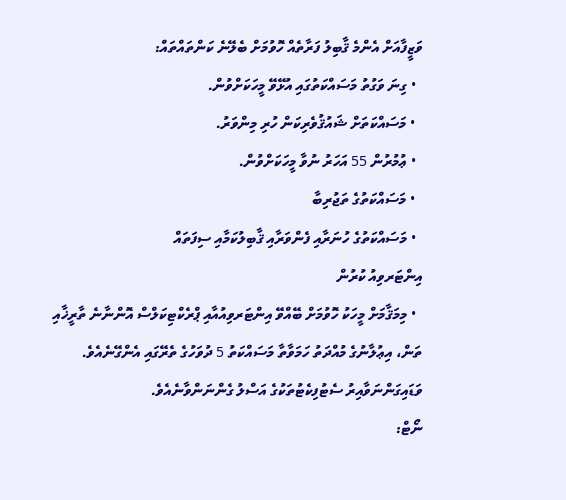ވަޒީފާއަށް އެންމެ ޤާބިލު ފަރާތެއް ހޮވުމަށް ބެލޭނެ ކަންތައްތައް:
  • ގިނަ ވަގުތު މަސައްކަތުގައި އުޅޭވޭ މީހަކަށްވުން.
  • މަސައްކަތަށް ޝައުޤުވެރިކަން ހުރި މިންވަރު.
  • ޢުމުރުން 55 އަހަރު ނުވާ މީހަކަށްވުން.
  • މަސައްކަތުގެ ތަޖުރިބާ
  • މަސައްކަތުގެ ހުނަރާއި ފެންވަރާއި ޤާބިލުކަމާއި ސިފަތައް
އިންޓަރވިއު ކުރުން
  • މިމަޤާމަށް މީހަކު ހޮވުމަށް ބޭއްވޭ އިންޓަރވިއުއާއި ޕްރެކްޓިކަލްސް އޮންނާނެ ތާރީޚާއި ތަން، އިޢުލާނުގެ މުއްދަތު ހަމަވާތާ މަސައްކަތު 5 ދުވަހުގެ ތެރޭގައި އެންގޭނެއެވެ. ވަޑައިގަންނަވާއިރު ސެޓުފިކެޓުތަކުގެ އަސްލު ގެންނަންވާނެއެވެ.
ނޯޓް: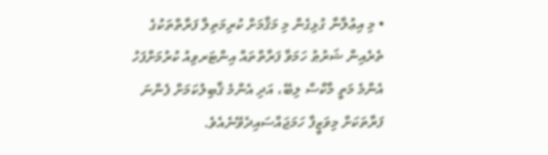• މި އިޢުލާނާ ގުޅިގެން މި މަޤާމަށް ކުރިމަތިލާ ފަރާތްތަކުގެ ތެރެއިން ޝަރުޠު ހަމަވާ ފަރާތްތައް އިންޓަރވިއު ކުރުމަށްފަހު އެންމެ މަތީ މާކްސް ލިބޭ، އަދި އެންމެ ޤާބިލުކަމަށް ފެންނަ ފަރާތަކަށް މިވަޒީފާ ހަމަޖައްސައިދެވޭނެއެވެ.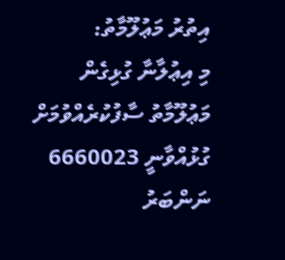އިތުރު މަޢުލޫމާތު:
މި އިޢުލާނާ ގުޅިގެން މަޢުލޫމާތު ސާފުކުރެއްވުމަށް ގުޅުއްވާނީ 6660023 ނަންބަރު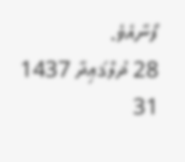ފޯނާއެވެ.
28 ޛުލްޤަޢިދާ 1437
31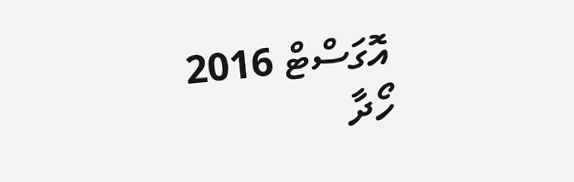އޮގަސްޓް 2016
ހޯދާ